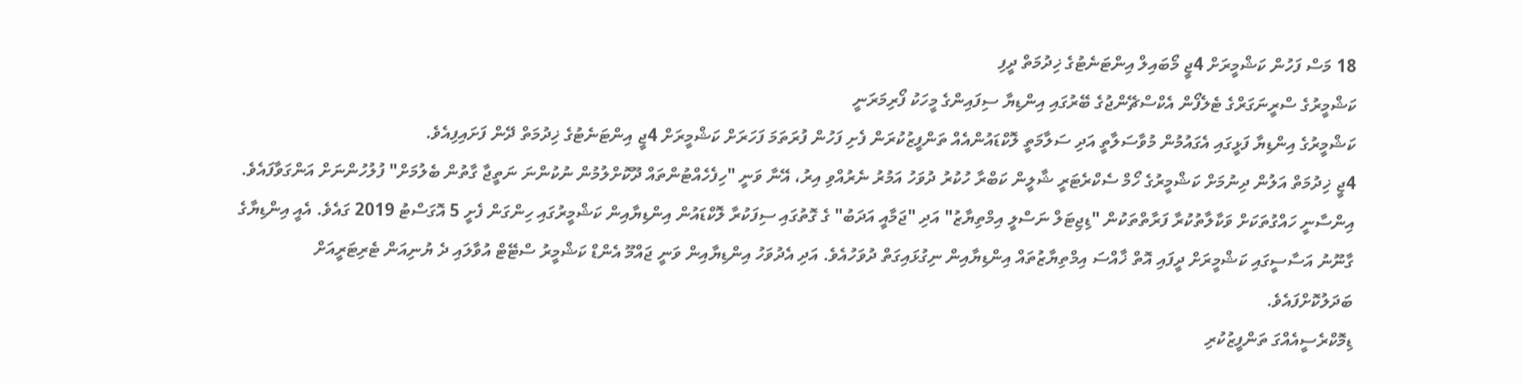18 މަސް ފަހުން ކަޝްމީރަށް 4ޖީ މޯބައިލް އިންޓަނެޓުގެ ޚިދުމަތް ދީފި
ކަޝްމީރުގެ ސްރީނަގަރްގެ ޓެލެފޯން އެކްސްޗޭންޖުގެ ބޭރުގައި އިންޑިޔާ ސިފައިންގެ މީހަކު ފޯރިމަރަނީ
ކަޝްމީރުގެ އިންޑިޔާ ފަޅީގައި އެގައުމުން މުވާސަލާތީ އަދި ސަލާމަތީ ލޮކްޑައުންއެއް ތަންފީޒުކުރަން ފެށި ފަހުން ފުރަތަމަ ފަހަރަށް ކަޝްމީރަށް 4ޖީ އިންޓަނެޓުގެ ޚިދުމަތް ދޭން ފަށައިފިއެވެ.
4ޖީ ޚިދުމަތް އަލުން ދިނުމަށް ކަޝްމީރުގެ ހޯމް ސެކްރެޓަރީ ޝާލީން ކަބްރާ ހުކުރު ދުވަހު އަމުރު ނެރުއްވި އިރު، އޭނާ ވަނީ "ހިފެހެއްޓުންތައް ދޫކޮށްލުމުން ނުކުންނަ ނަތީޖާ ގާތުން ބެލުމަށް" ފުލުހުންނަށް އަންގަވާފައެވެ.
އިންސާނީ ހައްގުތަކަށް ވަކާލާތުކުރާ ފަރާތްތަކުން "ޑިޖިޓަލް ނަސްލީ އިމްތިޔާޒު" އަދި "ޖަމާއީ އަދަބު" ގެ ގޮތުގައި ސިފަކުރާ ލޮކްޑައުން އިންޑިޔާއިން ކަޝްމީރުގައި ހިންގަން ފެށީ 5 އޮގަސްޓު 2019 ގައެވެ. އެއީ އިންޑިޔާގެ ގާނޫނު އަސާސީގައި ކަޝްމީރަށް ދީފައި އޮތް ޚާއްސަ އިމްތިޔާޒުތައް އިންޑިޔާއިން ނިގުޅައިގަތް ދުވަހުއެވެ. އަދި އެދުވަހު އިންޑިޔާއިން ވަނީ ޖައްމޫ އެންޑް ކަޝްމީރު ސްޓޭޓް އުވާލައި ދެ ޔުނިއަން ޓެރިޓަރީއަށް ބަދަލުކޮށްފައެވެ.
ޑިމޮކްރެސީއެއްގަ ތަންފީޒުކުރި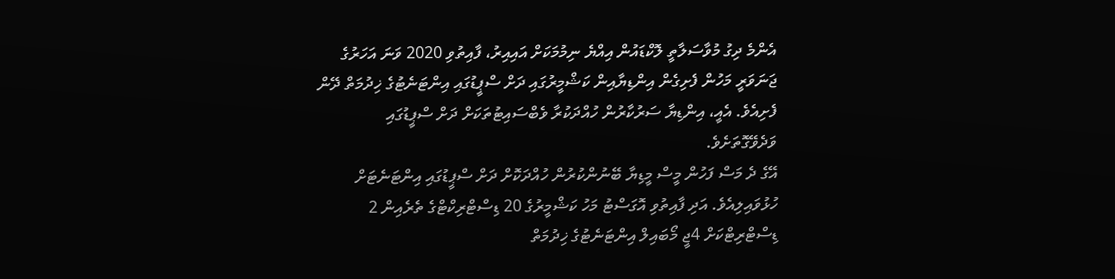އެންމެ ދިގު މުވާސަލާތީ ލޮކްޑައުން އިއްޔެ ނިމުމަކަށް އައިއިރު، ފާއިތުވި 2020 ވަނަ އަހަރުގެ ޖަނަވަރީ މަހުން ފެށިގެން އިންޑިޔާއިން ކަޝްމީރުގައި ދަށް ސްޕީޑުގައި އިންޓަނެޓުގެ ޚިދުމަތް ދޭން ފެށިއެވެ. އެއީ، އިންޑިޔާ ސަރުކާރުން ހުއްދަކުރާ ވެބްސައިޓުތަކަށް ދަށް ސްޕީޑުގައި ވަދެވޭގޮތަށެވެ.
އޭގެ ދެ މަސް ފަހުން މީސް މީޑިޔާ ބޭނުންކުރުން ހުއްދަކޮށް ދަށް ސްޕީޑުގައި އިންޓަނެޓަށް ހުޅުވައިލިއެވެ. އަދި ފާއިތުވި އޮގަސްޓު މަހު ކަޝްމީރުގެ 20 ޑިސްޓްރިކްޓްގެ ތެރެއިން 2 ޑިސްޓްރިޓްކަށް 4ޖީ މޯބައިލް އިންޓަނެޓުގެ ޚިދުމަތް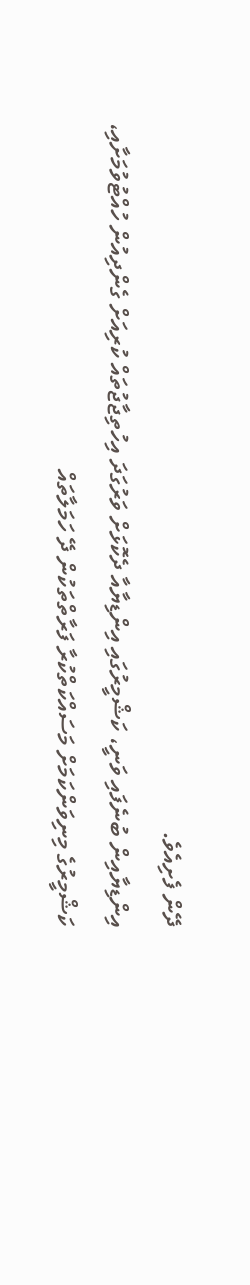ދޭން ފެށިއެވެ.
އިންޑިޔާއިން ބުނެފައި ވަނީ، ކަޝްމީރުގައި އިންޑިޔާއާ ދެކޮޅަށް ވަރުގަދަ އިހުތިޖާޖުތައް ކުރިއަށް ގެންދިއުން ހުއްޓުވުމަށާއި، ކަޝްމީރުގެ މިނިވަންކަމަށް މަސައްކަތްކުރާ ފަރާތްތަކުން ދޭ ހަމަލާތައް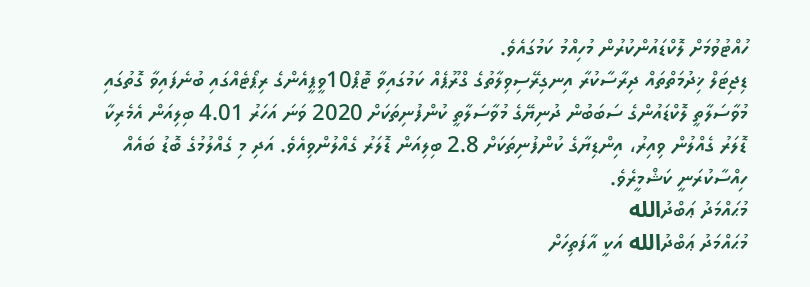ހުއްޓުވުމަށް ލޮކްޑައުންކުރުން މުހިއްމު ކަމުގައެވެ.
ޑިޖިޓަލް ޚިދުމަތްތައް ދިރާސާކުރާ އިނގިރޭސިވިލާތުގެ ގްރޫޕެއް ކަމުގައިވާ ޓޮޕް10ވީޕީއެންގެ ރިޕޯޓެއްގައި ބުނެފައިވާ ގޮތުގައި މުވާސަލާތީ ލޮކްޑައުންގެ ސަބަބުން ދުނިޔޭގެ މުވާސަލާތީ ކުންފުނިތަކަށް 2020 ވަނަ އަހަރު 4.01 ބިލިއަން އެމެރިކާ ޑޮލަރު ގެއްލުން ވިއިރު، އިންޑިޔާގެ ކުންފުނިތަކަށް 2.8 ބިލިއަން ޑޮލަރު ގެއްލުންވިއެވެ. އަދި މި ގެއްލުމުގެ ބޮޑު ބައެއް ހިއްސާކުރަނީ ކަޝްމީރެވެ.
މުޙައްމަދު ޢަބްދުالله
މުޙައްމަދު ޢަބްދުالله އަކީ އާފަތިހަށް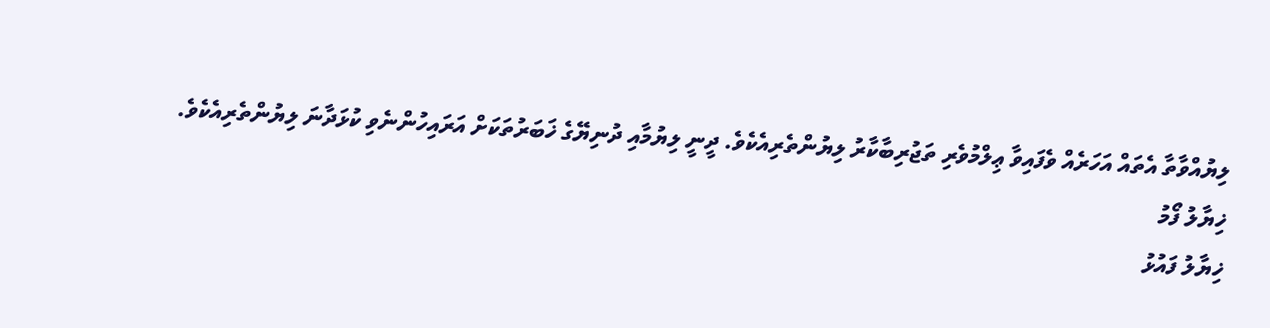ލިޔުއްވާތާ އެތައް އަހަރެއް ވެފައިވާ ޢިލްމުވެރި ތަޖުރިބާކާރު ލިޔުންތެރިއެކެވެ. ދީނީ ލިޔުމާއި ދުނިޔޭގެ ޚަބަރުތަކަށް އަރައިހުންނެވި ކުޅަދާނަ ލިޔުންތެރިއެކެވެ.
ޚިޔާލު ފޯމު
ޚިޔާލު ފައުޅު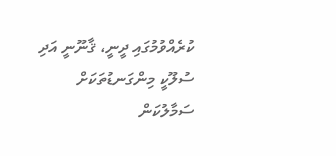ކުރެއްވުމުގައި ދީނީ، ޤާނޫނީ އަދި ސުލޫކީ މިންގަނޑުތަކަށް ސަމާލުކަން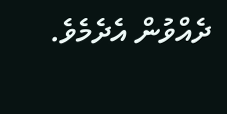ދެއްވުން އެދެމެވެ.